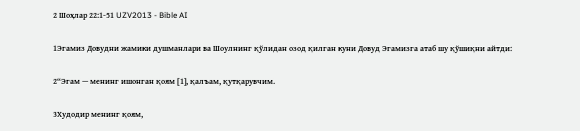2 Шоҳлар 22:1-51 UZV2013 - Bible AI

1Эгамиз Довудни жамики душманлари ва Шоулнинг қўлидан озод қилган куни Довуд Эгамизга атаб шу қўшиқни айтди:

2“Эгам — менинг ишонган қоям [1], қалъам, қутқарувчим.

3Худодир менинг қоям,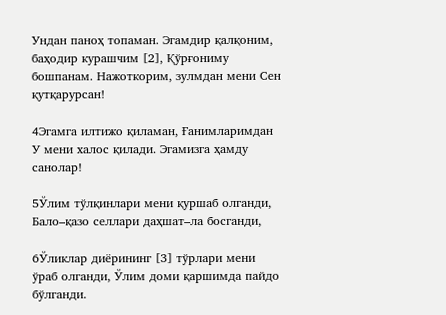Ундан паноҳ топаман. Эгамдир қалқоним, баҳодир курашчим [2], Қўрғониму бошпанам. Нажоткорим, зулмдан мени Сен қутқарурсан!

4Эгамга илтижо қиламан, Ғанимларимдан У мени халос қилади. Эгамизга ҳамду санолар!

5Ўлим тўлқинлари мени қуршаб олганди, Бало–қазо селлари даҳшат–ла босганди,

6Ўликлар диёрининг [3] тўрлари мени ўраб олганди, Ўлим доми қаршимда пайдо бўлганди.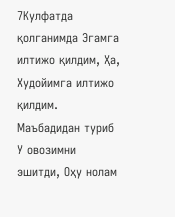7Кулфатда қолганимда Эгамга илтижо қилдим, Ҳа, Худойимга илтижо қилдим. Маъбадидан туриб У овозимни эшитди, Оҳу нолам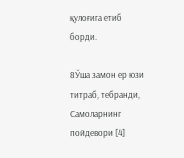қулоғига етиб борди.

8Ўша замон ер юзи титраб, тебранди, Самоларнинг пойдевори [4]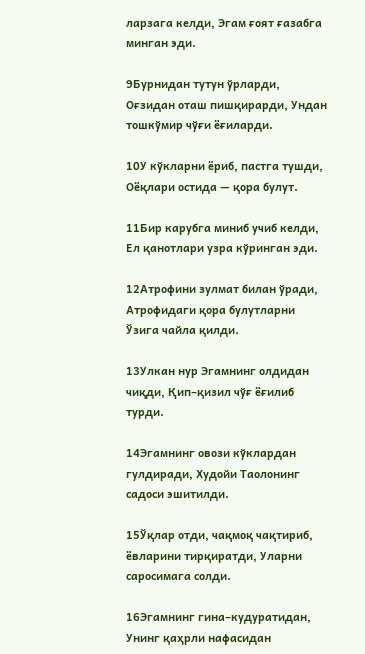ларзага келди, Эгам ғоят ғазабга минган эди.

9Бурнидан тутун ўрларди, Оғзидан оташ пишқирарди, Ундан тошкўмир чўғи ёғиларди.

10У кўкларни ёриб, пастга тушди, Оёқлари остида — қора булут.

11Бир карубга миниб учиб келди, Ел қанотлари узра кўринган эди.

12Атрофини зулмат билан ўради, Атрофидаги қора булутларни Ўзига чайла қилди.

13Улкан нур Эгамнинг олдидан чиқди, Қип–қизил чўғ ёғилиб турди.

14Эгамнинг овози кўклардан гулдиради, Худойи Таолонинг садоси эшитилди.

15Ўқлар отди, чақмоқ чақтириб, ёвларини тирқиратди, Уларни саросимага солди.

16Эгамнинг гина–кудуратидан, Унинг қаҳрли нафасидан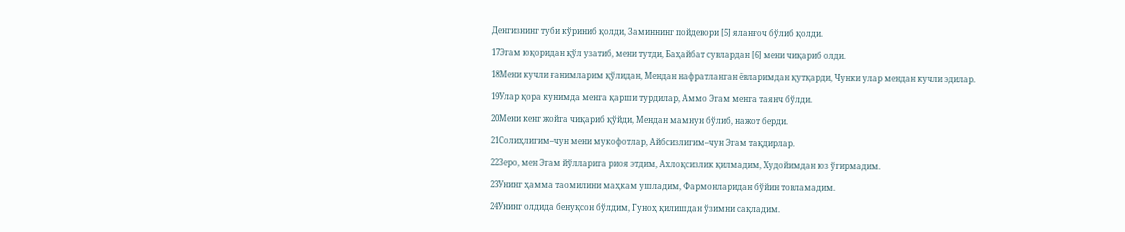Денгизнинг туби кўриниб қолди, Заминнинг пойдевори [5] яланғоч бўлиб қолди.

17Эгам юқоридан қўл узатиб, мени тутди, Баҳайбат сувлардан [6] мени чиқариб олди.

18Мени кучли ғанимларим қўлидан, Мендан нафратланган ёвларимдан қутқарди, Чунки улар мендан кучли эдилар.

19Улар қора кунимда менга қарши турдилар, Аммо Эгам менга таянч бўлди.

20Мени кенг жойга чиқариб қўйди, Мендан мамнун бўлиб, нажот берди.

21Солиҳлигим–чун мени мукофотлар, Айбсизлигим–чун Эгам тақдирлар.

22Зеро, мен Эгам йўлларига риоя этдим, Ахлоқсизлик қилмадим, Худойимдан юз ўгирмадим.

23Унинг ҳамма таомилини маҳкам ушладим, Фармонларидан бўйин товламадим.

24Унинг олдида бенуқсон бўлдим, Гуноҳ қилишдан ўзимни сақладим.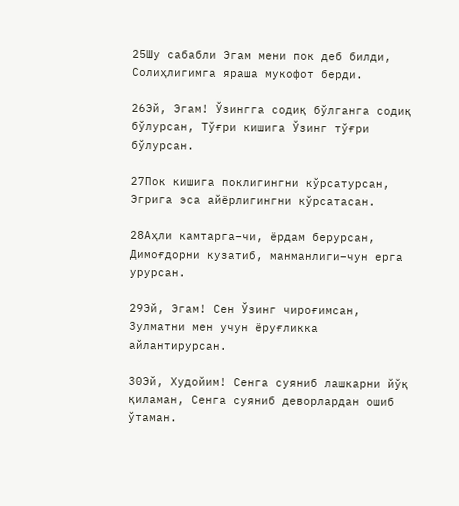25Шу сабабли Эгам мени пок деб билди, Солиҳлигимга яраша мукофот берди.

26Эй, Эгам! Ўзингга содиқ бўлганга содиқ бўлурсан, Тўғри кишига Ўзинг тўғри бўлурсан.

27Пок кишига поклигингни кўрсатурсан, Эгрига эса айёрлигингни кўрсатасан.

28Аҳли камтарга–чи, ёрдам берурсан, Димоғдорни кузатиб, манманлиги–чун ерга урурсан.

29Эй, Эгам! Сен Ўзинг чироғимсан, Зулматни мен учун ёруғликка айлантирурсан.

30Эй, Худойим! Сенга суяниб лашкарни йўқ қиламан, Сенга суяниб деворлардан ошиб ўтаман.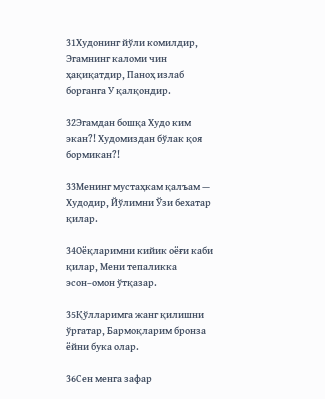31Худонинг йўли комилдир, Эгамнинг каломи чин ҳақиқатдир, Паноҳ излаб борганга У қалқондир.

32Эгамдан бошқа Худо ким экан?! Худомиздан бўлак қоя бормикан?!

33Менинг мустаҳкам қалъам — Худодир, Йўлимни Ўзи бехатар қилар.

34Оёқларимни кийик оёғи каби қилар, Мени тепаликка эсон–омон ўтқазар.

35Қўлларимга жанг қилишни ўргатар, Бармоқларим бронза ёйни бука олар.

36Сен менга зафар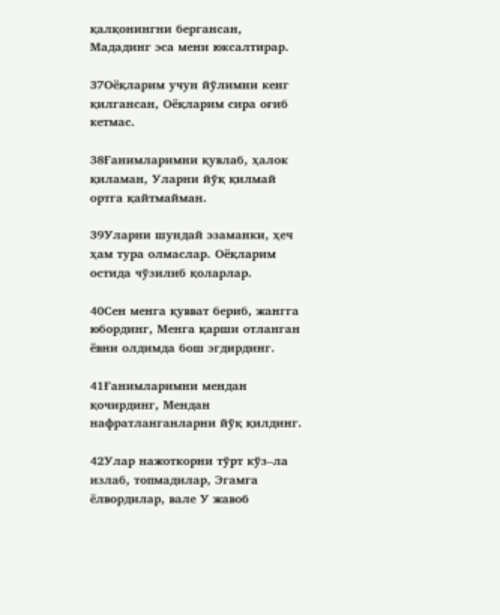қалқонингни бергансан, Мададинг эса мени юксалтирар.

37Оёқларим учун йўлимни кенг қилгансан, Оёқларим сира оғиб кетмас.

38Ғанимларимни қувлаб, ҳалок қиламан, Уларни йўқ қилмай ортга қайтмайман.

39Уларни шундай эзаманки, ҳеч ҳам тура олмаслар. Оёқларим остида чўзилиб қоларлар.

40Сен менга қувват бериб, жангга юбординг, Менга қарши отланган ёвни олдимда бош эгдирдинг.

41Ғанимларимни мендан қочирдинг, Мендан нафратланганларни йўқ қилдинг.

42Улар нажоткорни тўрт кўз–ла излаб, топмадилар, Эгамга ёлвордилар, вале У жавоб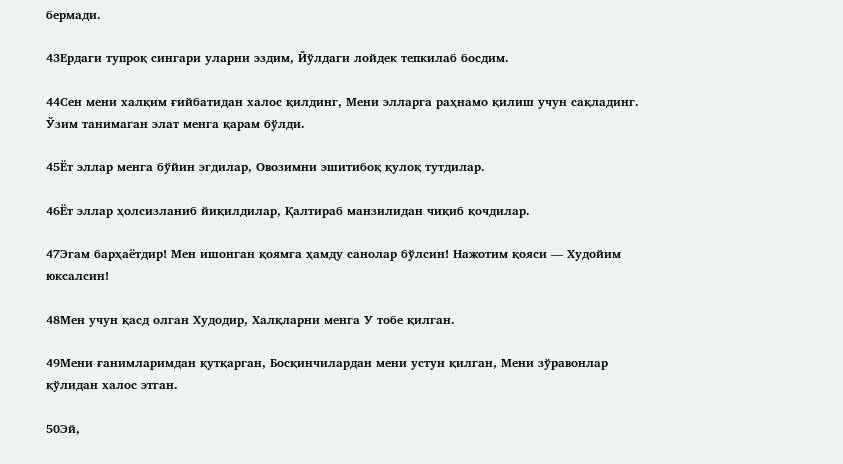бермади.

43Ердаги тупроқ сингари уларни эздим, Йўлдаги лойдек тепкилаб босдим.

44Сен мени халқим ғийбатидан халос қилдинг, Мени элларга раҳнамо қилиш учун сақладинг. Ўзим танимаган элат менга қарам бўлди.

45Ёт эллар менга бўйин эгдилар, Овозимни эшитибоқ қулоқ тутдилар.

46Ёт эллар ҳолсизланиб йиқилдилар, Қалтираб манзилидан чиқиб қочдилар.

47Эгам барҳаётдир! Мен ишонган қоямга ҳамду санолар бўлсин! Нажотим қояси — Худойим юксалсин!

48Мен учун қасд олган Худодир, Халқларни менга У тобе қилган.

49Мени ғанимларимдан қутқарган, Босқинчилардан мени устун қилган, Мени зўравонлар қўлидан халос этган.

50Эй,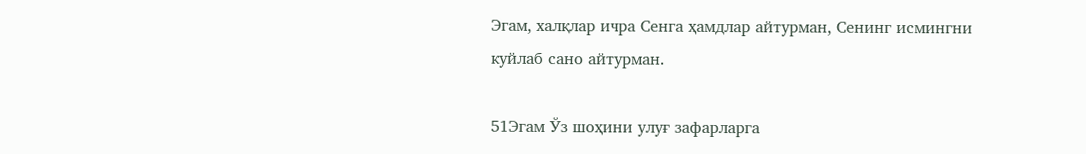Эгам, халқлар ичра Сенга ҳамдлар айтурман, Сенинг исмингни куйлаб сано айтурман.

51Эгам Ўз шоҳини улуғ зафарларга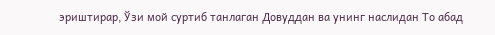эриштирар, Ўзи мой суртиб танлаган Довуддан ва унинг наслидан То абад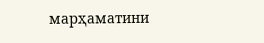марҳаматини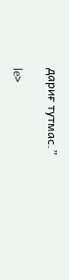дариғ тутмас.”

le>